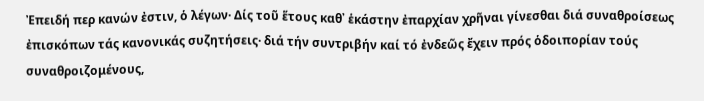Ἐπειδή περ κανών ἐστιν, ὁ λέγων· Δίς τοῦ ἕτους καθ᾿ ἑκάστην ἐπαρχίαν χρῆναι γίνεσθαι διά συναθροίσεως ἐπισκόπων τάς κανονικάς συζητήσεις· διά τήν συντριβήν καί τό ἐνδεῶς ἔχειν πρός ὁδοιπορίαν τούς συναθροιζομένους,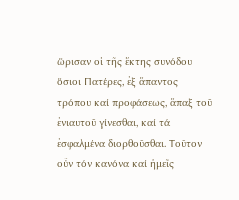ὥρισαν οἱ τῆς ἕκτης συνόδου ὅσιοι Πατέρες, ἐξ ἅπαντος τρόπου καί προφάσεως, ἅπαξ τοῦ ἐνιαυτοῦ γίνεσθαι, καί τά ἐσφαλμένα διορθοῦσθαι. Τοῦτον οὖν τόν κανόνα καί ἡμεῖς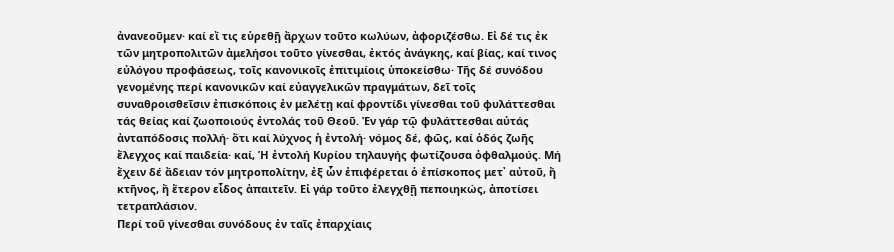ἀνανεοῦμεν· καί εἴ τις εὑρεθῇ ἄρχων τοῦτο κωλύων, ἀφοριζέσθω. Εἰ δέ τις ἐκ τῶν μητροπολιτῶν ἀμελήσοι τοῦτο γίνεσθαι, ἐκτός ἀνάγκης, καί βίας, καί τινος εὐλόγου προφάσεως, τοῖς κανονικοῖς ἐπιτιμίοις ὑποκείσθω· Τῆς δέ συνόδου γενομένης περί κανονικῶν καί εὐαγγελικῶν πραγμάτων, δεῖ τοῖς συναθροισθεῖσιν ἐπισκόποις ἐν μελέτῃ καί φροντίδι γίνεσθαι τοῦ φυλάττεσθαι τάς θείας καί ζωοποιούς ἐντολάς τοῦ Θεοῦ. Ἐν γάρ τῷ φυλάττεσθαι αὐτάς ἀνταπόδοσις πολλή· ὅτι καί λύχνος ἡ ἐντολή· νόμος δέ, φῶς, καί ὁδός ζωῆς ἔλεγχος καί παιδεία· καί, Ἡ ἐντολή Κυρίου τηλαυγής φωτίζουσα ὀφθαλμούς. Μή ἔχειν δέ ἄδειαν τόν μητροπολίτην, ἐξ ὧν ἐπιφέρεται ὁ ἐπίσκοπος μετ᾿ αὐτοῦ, ἤ κτῆνος, ἤ ἕτερον εἶδος ἀπαιτεῖν. Εἰ γάρ τοῦτο ἐλεγχθῇ πεποιηκώς, ἀποτίσει τετραπλάσιον.
Περί τοῦ γίνεσθαι συνόδους ἐν ταῖς ἐπαρχίαις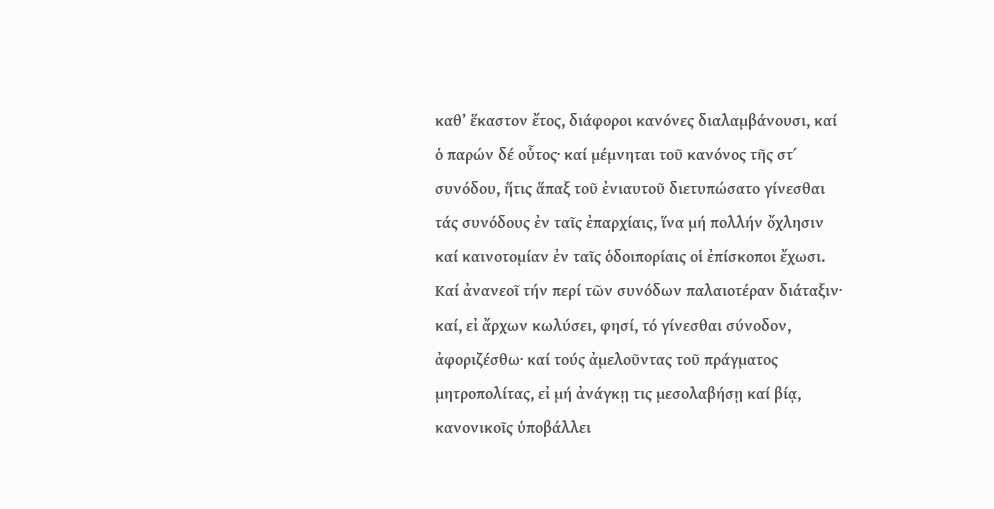καθ’ ἕκαστον ἔτος, διάφοροι κανόνες διαλαμβάνουσι, καί ὁ παρών δέ οὗτος∙ καί μέμνηται τοῦ κανόνος τῆς στ΄ συνόδου, ἥτις ἅπαξ τοῦ ἐνιαυτοῦ διετυπώσατο γίνεσθαι τάς συνόδους ἐν ταῖς ἐπαρχίαις, ἵνα μή πολλήν ὄχλησιν καί καινοτομίαν ἐν ταῖς ὁδοιπορίαις οἱ ἐπίσκοποι ἔχωσι. Καί ἀνανεοῖ τήν περί τῶν συνόδων παλαιοτέραν διάταξιν∙ καί, εἰ ἄρχων κωλύσει, φησί, τό γίνεσθαι σύνοδον, ἀφοριζέσθω∙ καί τούς ἀμελοῦντας τοῦ πράγματος μητροπολίτας, εἰ μή ἀνάγκῃ τις μεσολαβήσῃ καί βίᾳ, κανονικοῖς ὑποβάλλει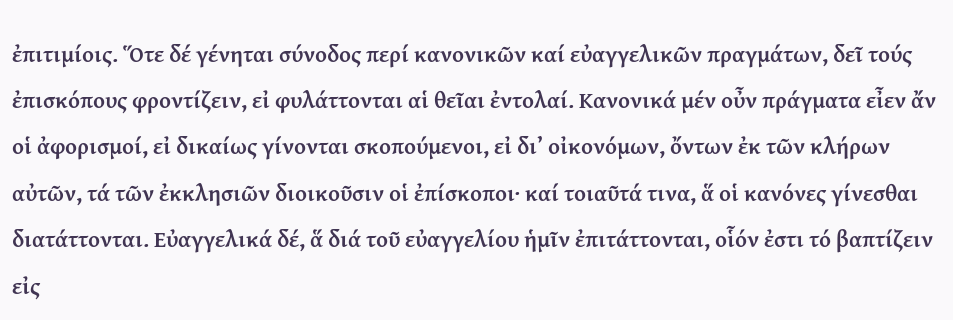ἐπιτιμίοις. Ὅτε δέ γένηται σύνοδος περί κανονικῶν καί εὐαγγελικῶν πραγμάτων, δεῖ τούς ἐπισκόπους φροντίζειν, εἰ φυλάττονται αἱ θεῖαι ἐντολαί. Κανονικά μέν οὖν πράγματα εἶεν ἄν οἱ ἀφορισμοί, εἰ δικαίως γίνονται σκοπούμενοι, εἰ δι’ οἰκονόμων, ὄντων ἐκ τῶν κλήρων αὐτῶν, τά τῶν ἐκκλησιῶν διοικοῦσιν οἱ ἐπίσκοποι∙ καί τοιαῦτά τινα, ἅ οἱ κανόνες γίνεσθαι διατάττονται. Εὐαγγελικά δέ, ἅ διά τοῦ εὐαγγελίου ἡμῖν ἐπιτάττονται, οἷόν ἐστι τό βαπτίζειν εἰς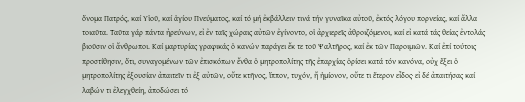ὅνομα Πατρός, καί Υἱοῦ, καί ἁγίου Πνεύματος, καί τό μή ἐκβάλλειν τινά τήν γυναῖκα αὐτοῦ, ἐκτός λόγου πορνείας, καί ἄλλα τοιαῦτα. Ταῦτα γάρ πάντα ἠρεύνων, εἰ ἐν ταῖς χώραις αὐτῶν ἐγίνοντο, οἱ ἀρχιερεῖς ἀθροιζόμενοι, καί εἰ κατά τάς θείας ἐντολάς βιοῦσιν οἱ ἄνθρωποι. Καί μαρτυρίας γραφικάς ὁ κανών παράγει ἔκ τε τοῦ Ψαλτῆρος, καί ἐκ τῶν Παροιμιῶν. Καί ἐπί τούτοις προστίθησιν, ὅτι, συναγομένων τῶν ἐπισκόπων ἔνθα ὁ μητροπολίτης τῆς ἐπαρχίας ὁρίσει κατά τόν κανόνα, οὐχ ἕξει ὁ μητροπολίτης ἐξουσίαν ἀπαιτεῖν τι ἐξ αὐτῶν, οὔτε κτῆνος, ἵππον, τυχόν, ἤ ἡμίονον, οὔτε τι ἕτερον εἶδος∙ εἰ δέ ἀπαιτήσας καί λαβών τι ἐλεγχθείη, ἀποδώσει τό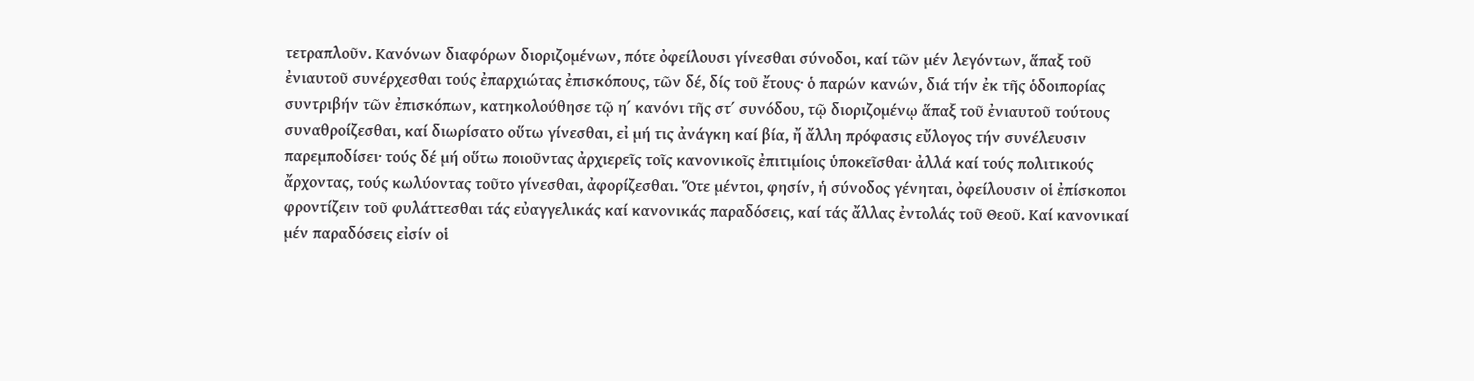τετραπλοῦν. Κανόνων διαφόρων διοριζομένων, πότε ὀφείλουσι γίνεσθαι σύνοδοι, καί τῶν μέν λεγόντων, ἅπαξ τοῦ ἐνιαυτοῦ συνέρχεσθαι τούς ἐπαρχιώτας ἐπισκόπους, τῶν δέ, δίς τοῦ ἔτους∙ ὁ παρών κανών, διά τήν ἐκ τῆς ὁδοιπορίας συντριβήν τῶν ἐπισκόπων, κατηκολούθησε τῷ η΄ κανόνι τῆς στ΄ συνόδου, τῷ διοριζομένῳ ἅπαξ τοῦ ἐνιαυτοῦ τούτους συναθροίζεσθαι, καί διωρίσατο οὕτω γίνεσθαι, εἰ μή τις ἀνάγκη καί βία, ἤ ἄλλη πρόφασις εὔλογος τήν συνέλευσιν παρεμποδίσει∙ τούς δέ μή οὕτω ποιοῦντας ἀρχιερεῖς τοῖς κανονικοῖς ἐπιτιμίοις ὑποκεῖσθαι∙ ἀλλά καί τούς πολιτικούς ἄρχοντας, τούς κωλύοντας τοῦτο γίνεσθαι, ἀφορίζεσθαι. Ὅτε μέντοι, φησίν, ἡ σύνοδος γένηται, ὀφείλουσιν οἱ ἐπίσκοποι φροντίζειν τοῦ φυλάττεσθαι τάς εὐαγγελικάς καί κανονικάς παραδόσεις, καί τάς ἄλλας ἐντολάς τοῦ Θεοῦ. Καί κανονικαί μέν παραδόσεις εἰσίν οἱ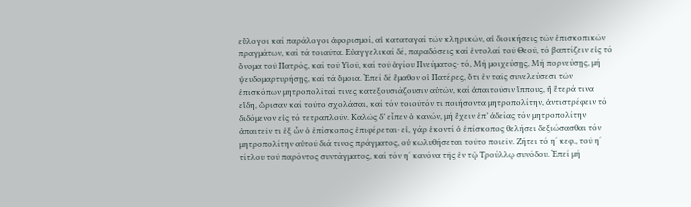εὔλογοι καί παράλογοι ἀφορισμοί, αἱ καταταγαί τῶν κληρικῶν, αἱ διοικήσεις τῶν ἐπισκοπικῶν πραγμάτων, καί τά τοιαῦτα. Εὐαγγελικαί δέ, παραδόσεις καί ἐντολαί τοῦ Θεοῦ, τό βαπτίζειν εἰς τό ὄνομα τοῦ Πατρός, καί τοῦ Υἱοῦ, καί τοῦ ἁγίου Πνεύματος∙ τό, Μή μοιχεύσῃς, Μή πορνεύσῃς, μή ψευδομαρτυρήσῃς, καί τά ὅμοια. Ἐπεί δέ ἔμαθον οἱ Πατέρες, ὅτι ἐν ταῖς συνελεύσεσι τῶν ἐπισκόπων μητροπολῖταί τινες κατεξουσιάζουσιν αὐτῶν, καί ἀπαιτοῦσιν ἵππους, ἤ ἕτερά τινα εἴδη, ὥρισαν καί τοῦτο σχολάσαι, καί τόν τοιοῦτόν τι ποιήσοντα μητροπολίτην, ἀντιστρέφειν τό διδόμενον εἰς τό τετραπλοῦν. Καλῶς δ’ εἶπεν ὁ κανών, μή ἔχειν ἐπ’ ἀδείας τόν μητροπολίτην ἀπαιτεῖν τι ἐξ ὧν ὁ ἐπίσκοπος ἐπιφέρεται∙ εἰ, γάρ ἑκοντί ὁ ἐπίσκοπος θελήσει δεξιώσασθαι τόν μητροπολίτην αὐτοῦ διά τινος πράγματος, οὐ κωλυθήσεται τοῦτο ποιεῖν. Ζήτει τό η΄ κεφ., τοῦ η΄ τίτλου τοῦ παρόντος συντάγματος, καί τόν η΄ κανόνα τῆς ἐν τῷ Τρούλλῳ συνόδου. Ἐπεί μή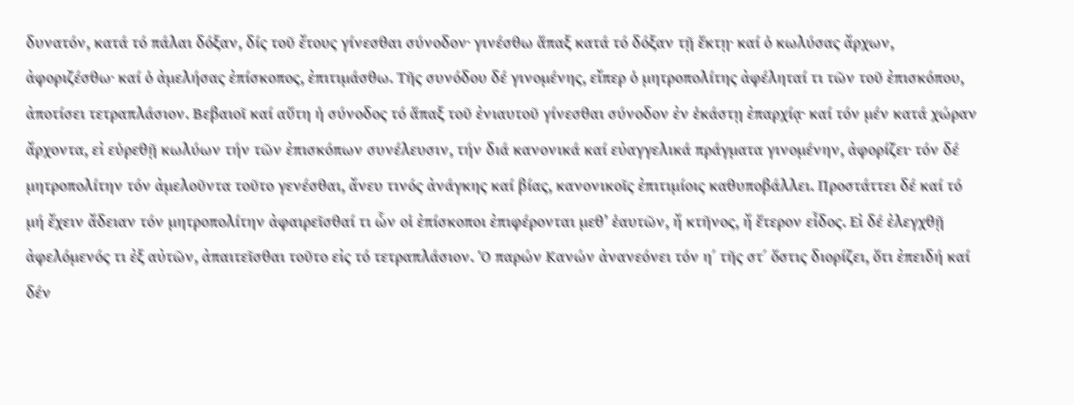δυνατόν, κατά τό πάλαι δόξαν, δίς τοῦ ἔτους γίνεσθαι σύνοδον∙ γινέσθω ἅπαξ κατά τό δόξαν τῇ ἕκτῃ∙ καί ὁ κωλύσας ἄρχων, ἀφοριζέσθω∙ καί ὁ ἀμελήσας ἐπίσκοπος, ἐπιτιμάσθω. Τῆς συνόδου δέ γινομένης, εἴπερ ὁ μητροπολίτης ἀφέληταί τι τῶν τοῦ ἐπισκόπου, ἀποτίσει τετραπλάσιον. Βεβαιοῖ καί αὕτη ἡ σύνοδος τό ἅπαξ τοῦ ἐνιαυτοῦ γίνεσθαι σύνοδον ἐν ἑκάστῃ ἐπαρχίᾳ∙ καί τόν μέν κατά χώραν ἄρχοντα, εἰ εὑρεθῇ κωλύων τήν τῶν ἐπισκόπων συνέλευσιν, τήν διά κανονικά καί εὐαγγελικά πράγματα γινομένην, ἀφορίζει∙ τόν δέ μητροπολίτην τόν ἀμελοῦντα τοῦτο γενέσθαι, ἄνευ τινός ἀνάγκης καί βίας, κανονικοῖς ἐπιτιμίοις καθυποβάλλει. Προστάττει δέ καί τό μή ἔχειν ἄδειαν τόν μητροπολίτην ἀφαιρεῖσθαί τι ὧν οἱ ἐπίσκοποι ἐπιφέρονται μεθ’ ἑαυτῶν, ἤ κτῆνος, ἤ ἕτερον εἶδος. Εἰ δέ ἐλεγχθῇ ἀφελόμενός τι ἐξ αὐτῶν, ἀπαιτεῖσθαι τοῦτο εἰς τό τετραπλάσιον. Ὁ παρών Κανών ἀνανεόνει τόν η΄ τῆς στ΄ ὅστις διορίζει, ὅτι ἐπειδή καί δέν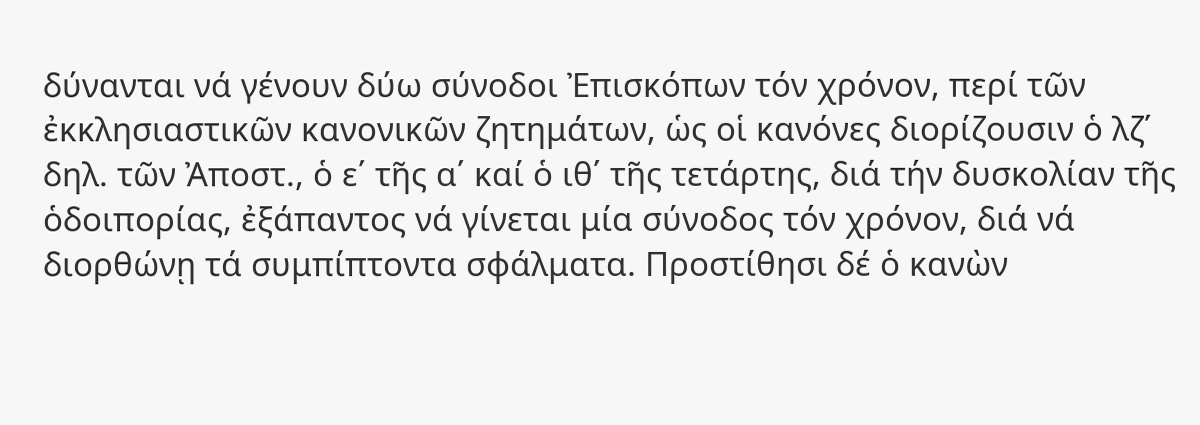δύνανται νά γένουν δύω σύνοδοι Ἐπισκόπων τόν χρόνον, περί τῶν ἐκκλησιαστικῶν κανονικῶν ζητημάτων, ὡς οἱ κανόνες διορίζουσιν ὁ λζ΄ δηλ. τῶν Ἀποστ., ὁ ε΄ τῆς α΄ καί ὁ ιθ΄ τῆς τετάρτης, διά τήν δυσκολίαν τῆς ὁδοιπορίας, ἐξάπαντος νά γίνεται μία σύνοδος τόν χρόνον, διά νά διορθώνῃ τά συμπίπτοντα σφάλματα. Προστίθησι δέ ὁ κανὼν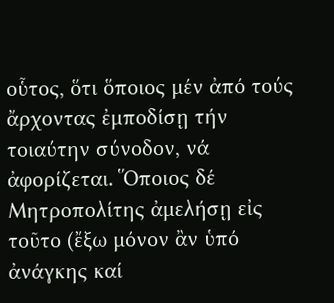οὗτος, ὅτι ὅποιος μέν ἀπό τούς ἄρχοντας ἐμποδίσῃ τήν τοιαύτην σύνοδον, νά ἀφορίζεται. Ὅποιος δέ Μητροπολίτης ἀμελήσῃ εἰς τοῦτο (ἔξω μόνον ἂν ὑπό ἀνάγκης καί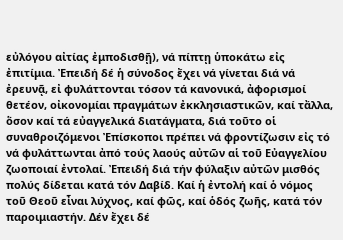εὐλόγου αἰτίας ἐμποδισθῇ), νά πίπτῃ ὑποκάτω εἰς ἐπιτίμια. Ἐπειδή δέ ἡ σύνοδος ἔχει νά γίνεται διά νά ἐρευνᾷ, εἰ φυλάττονται τόσον τά κανονικά, ἀφορισμοί θετέον, οἰκονομίαι πραγμάτων ἐκκλησιαστικῶν, καί τἄλλα, ὅσον καί τά εὐαγγελικά διατάγματα, διά τοῦτο οἱ συναθροιζόμενοι Ἐπίσκοποι πρέπει νά φροντίζωσιν εἰς τό νά φυλάττωνται ἀπό τούς λαούς αὐτῶν αἱ τοῦ Εὐαγγελίου ζωοποιαί ἐντολαί. Ἐπειδή διά τήν φύλαξιν αὐτῶν μισθός πολύς δίδεται κατά τόν Δαβίδ. Καί ἡ ἐντολή καί ὁ νόμος τοῦ Θεοῦ εἶναι λύχνος, καί φῶς, καί ὁδός ζωῆς, κατά τόν παροιμιαστήν. Δέν ἔχει δέ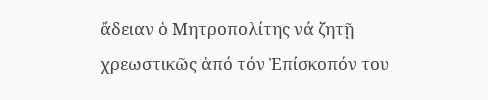ἄδειαν ὁ Μητροπολίτης νά ζητῇ χρεωστικῶς ἀπό τόν Ἐπίσκοπόν του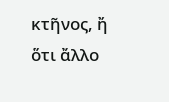κτῆνος, ἤ ὅτι ἄλλο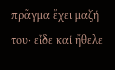πρᾶγμα ἔχει μαζή του∙ εἶδε καί ἤθελε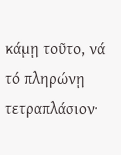κάμῃ τοῦτο, νά τό πληρώνῃ τετραπλάσιον∙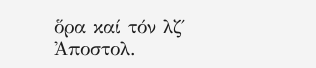ὅρα καί τόν λζ΄ Ἀποστολ.